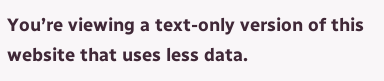You’re viewing a text-only version of this website that uses less data.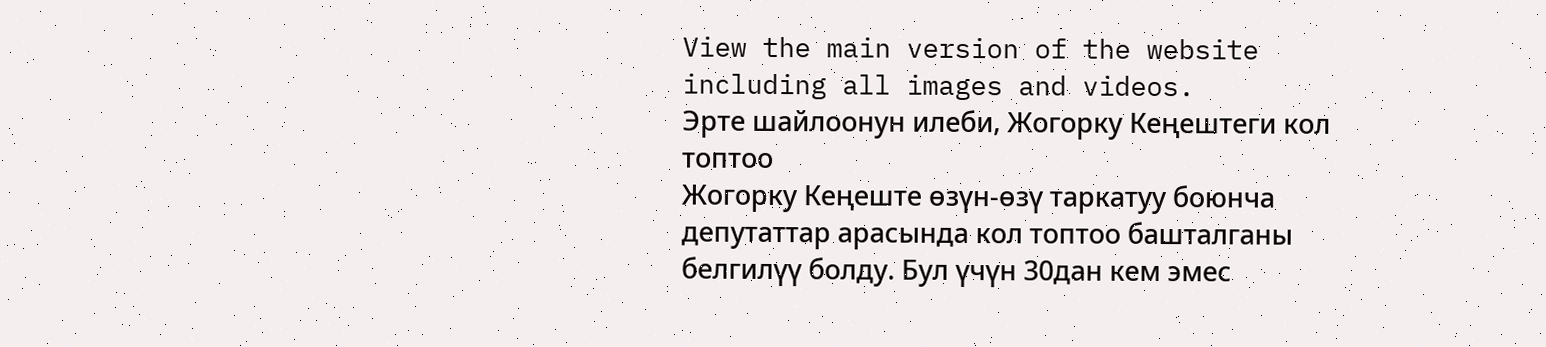View the main version of the website including all images and videos.
Эрте шайлоонун илеби, Жогорку Кеңештеги кол топтоо
Жогорку Кеңеште өзүн-өзү таркатуу боюнча депутаттар арасында кол топтоо башталганы белгилүү болду. Бул үчүн 30дан кем эмес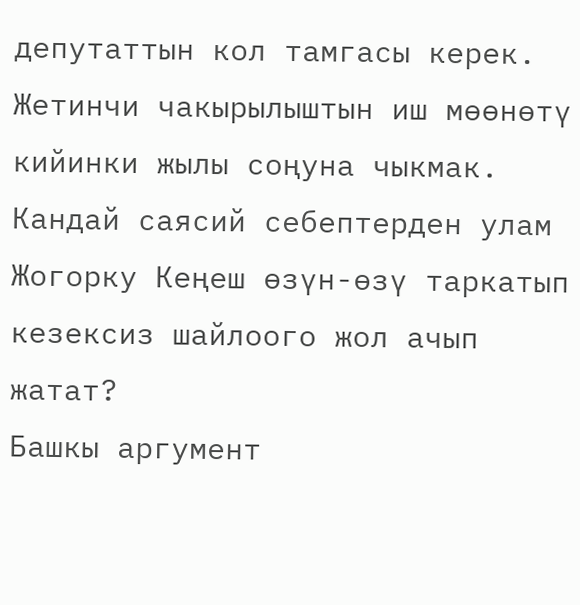депутаттын кол тамгасы керек. Жетинчи чакырылыштын иш мөөнөтү кийинки жылы соңуна чыкмак.
Кандай саясий себептерден улам Жогорку Кеңеш өзүн-өзү таркатып кезексиз шайлоого жол ачып жатат?
Башкы аргумент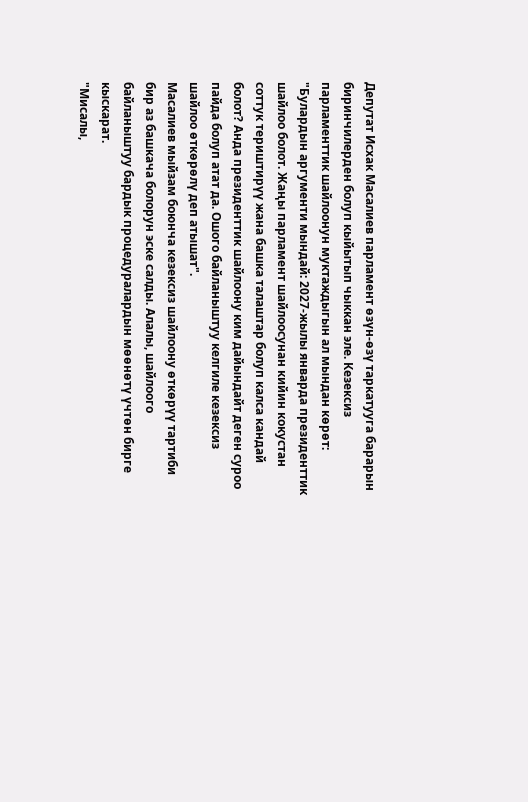Депутат Исхак Масалиев парламент өзүн-өзү таркатууга барарын биринчилерден болуп кыйытып чыккан эле. Кезексиз парламенттик шайлоонун муктаждыгын ал мындан көрөт:
"Булардын аргументи мындай: 2027-жылы январда президенттик шайлоо болот. Жаңы парламент шайлоосунан кийин кокустан соттук териштирүү жана башка талаштар болуп калса кандай болот? Анда президенттик шайлоону ким дайындайт деген суроо пайда болуп атат да. Ошого байланыштуу келгиле кезексиз шайлоо өткөрөлү деп атышат".
Масалиев мыйзам боюнча кезексиз шайлоону өткөрүү тартиби бир аз башкача болорун эске салды. Алалы, шайлоого байланыштуу бардык процедуралардын мөөнөтү үчтөн бирге кыскарат.
"Мисалы,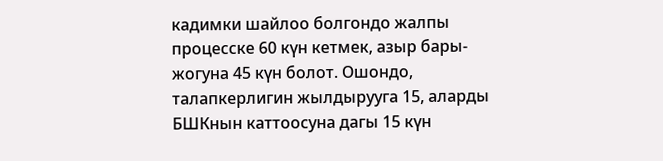кадимки шайлоо болгондо жалпы процесске 60 күн кетмек, азыр бары-жогуна 45 күн болот. Ошондо, талапкерлигин жылдырууга 15, аларды БШКнын каттоосуна дагы 15 күн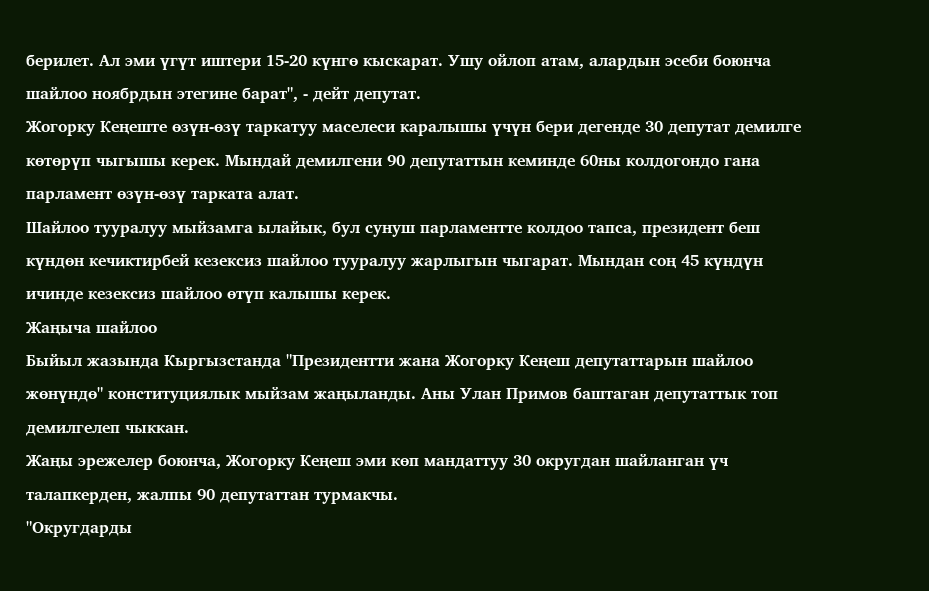берилет. Ал эми үгүт иштери 15-20 күнгө кыскарат. Ушу ойлоп атам, алардын эсеби боюнча шайлоо ноябрдын этегине барат", - дейт депутат.
Жогорку Кеңеште өзүн-өзү таркатуу маселеси каралышы үчүн бери дегенде 30 депутат демилге көтөрүп чыгышы керек. Мындай демилгени 90 депутаттын кеминде 60ны колдогондо гана парламент өзүн-өзү тарката алат.
Шайлоо тууралуу мыйзамга ылайык, бул сунуш парламентте колдоо тапса, президент беш күндөн кечиктирбей кезексиз шайлоо тууралуу жарлыгын чыгарат. Мындан соң 45 күндүн ичинде кезексиз шайлоо өтүп калышы керек.
Жаңыча шайлоо
Быйыл жазында Кыргызстанда "Президентти жана Жогорку Кеңеш депутаттарын шайлоо жөнүндө" конституциялык мыйзам жаңыланды. Аны Улан Примов баштаган депутаттык топ демилгелеп чыккан.
Жаңы эрежелер боюнча, Жогорку Кеңеш эми көп мандаттуу 30 округдан шайланган үч талапкерден, жалпы 90 депутаттан турмакчы.
"Округдарды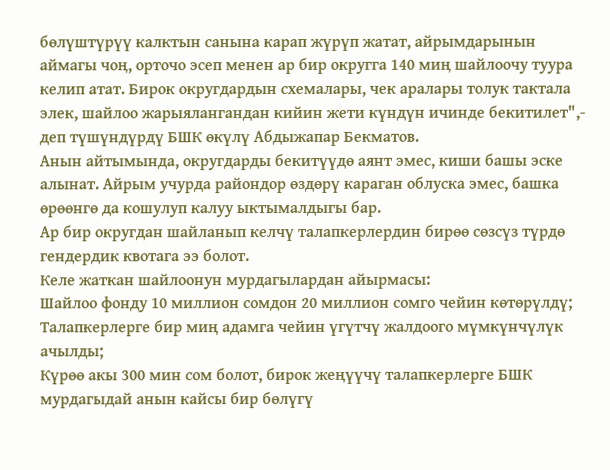бөлүштүрүү калктын санына карап жүрүп жатат, айрымдарынын аймагы чоң, орточо эсеп менен ар бир округга 140 миң шайлоочу туура келип атат. Бирок округдардын схемалары, чек аралары толук тактала элек, шайлоо жарыялангандан кийин жети күндүн ичинде бекитилет",- деп түшүндүрдү БШК өкүлү Абдыжапар Бекматов.
Анын айтымында, округдарды бекитүүдө аянт эмес, киши башы эске алынат. Айрым учурда райондор өздөрү караган облуска эмес, башка өрөөнгө да кошулуп калуу ыктымалдыгы бар.
Ар бир округдан шайланып келчү талапкерлердин бирөө сөзсүз түрдө гендердик квотага ээ болот.
Келе жаткан шайлоонун мурдагылардан айырмасы:
Шайлоо фонду 10 миллион сомдон 20 миллион сомго чейин көтөрүлдү;
Талапкерлерге бир миң адамга чейин үгүтчү жалдоого мүмкүнчүлүк ачылды;
Күрөө акы 300 мин сом болот, бирок жеңүүчү талапкерлерге БШК мурдагыдай анын кайсы бир бөлүгү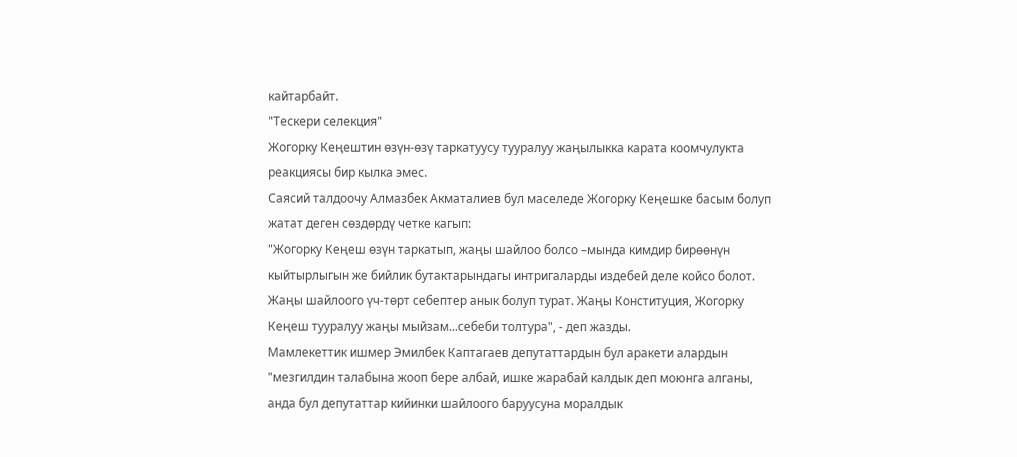кайтарбайт.
"Тескери селекция"
Жогорку Кеңештин өзүн-өзү таркатуусу тууралуу жаңылыкка карата коомчулукта реакциясы бир кылка эмес.
Саясий талдоочу Алмазбек Акматалиев бул маселеде Жогорку Кеңешке басым болуп жатат деген сөздөрдү четке кагып:
"Жогорку Кеңеш өзүн таркатып, жаңы шайлоо болсо –мында кимдир бирөөнүн кыйтырлыгын же бийлик бутактарындагы интригаларды издебей деле койсо болот. Жаңы шайлоого үч-төрт себептер анык болуп турат. Жаңы Конституция, Жогорку Кеңеш тууралуу жаңы мыйзам...себеби толтура", - деп жазды.
Мамлекеттик ишмер Эмилбек Каптагаев депутаттардын бул аракети алардын "мезгилдин талабына жооп бере албай, ишке жарабай калдык деп моюнга алганы, анда бул депутаттар кийинки шайлоого баруусуна моралдык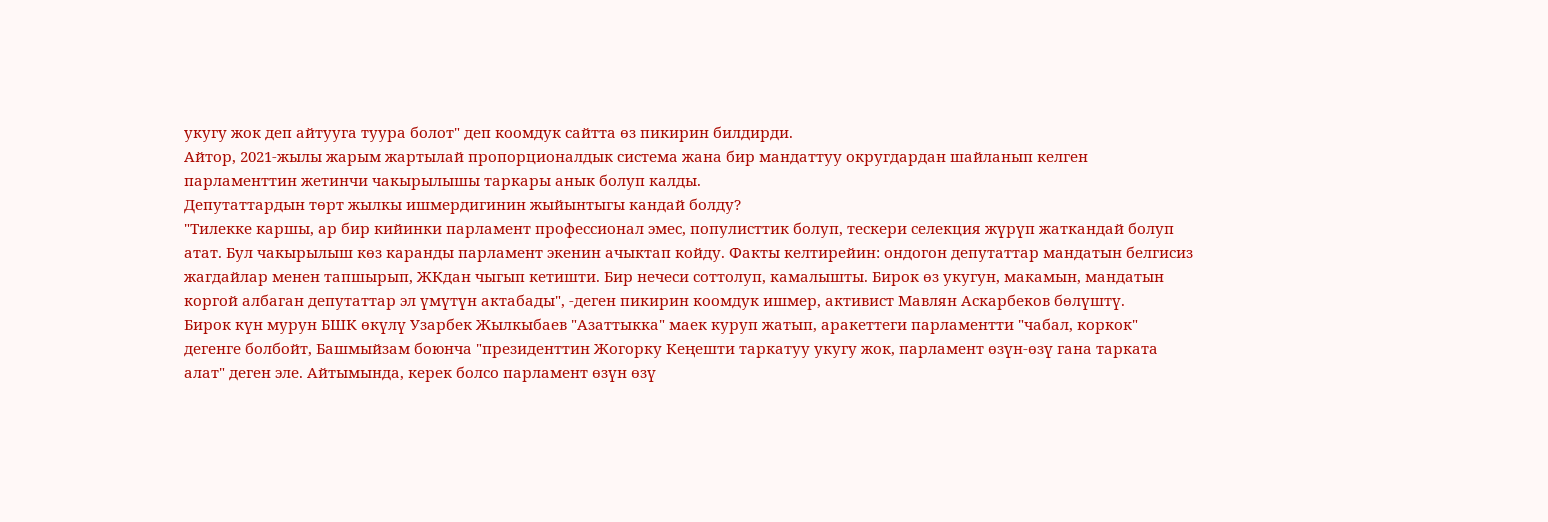укугу жок деп айтууга туура болот" деп коомдук сайтта өз пикирин билдирди.
Айтор, 2021-жылы жарым жартылай пропорционалдык система жана бир мандаттуу округдардан шайланып келген парламенттин жетинчи чакырылышы таркары анык болуп калды.
Депутаттардын төрт жылкы ишмердигинин жыйынтыгы кандай болду?
"Тилекке каршы, ар бир кийинки парламент профессионал эмес, популисттик болуп, тескери селекция жүрүп жаткандай болуп атат. Бул чакырылыш көз каранды парламент экенин ачыктап койду. Факты келтирейин: ондогон депутаттар мандатын белгисиз жагдайлар менен тапшырып, ЖКдан чыгып кетишти. Бир нечеси соттолуп, камалышты. Бирок өз укугун, макамын, мандатын коргой албаган депутаттар эл үмүтүн актабады", -деген пикирин коомдук ишмер, активист Мавлян Аскарбеков бөлүштү.
Бирок күн мурун БШК өкүлү Узарбек Жылкыбаев "Азаттыкка" маек куруп жатып, аракеттеги парламентти "чабал, коркок" дегенге болбойт, Башмыйзам боюнча "президенттин Жогорку Кеңешти таркатуу укугу жок, парламент өзүн-өзү гана тарката алат" деген эле. Айтымында, керек болсо парламент өзүн өзү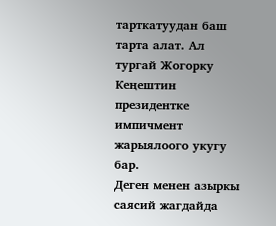тарткатуудан баш тарта алат. Ал тургай Жогорку Кеңештин президентке импичмент жарыялоого укугу бар.
Деген менен азыркы саясий жагдайда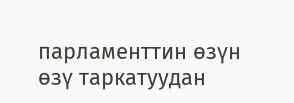парламенттин өзүн өзү таркатуудан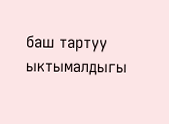баш тартуу ыктымалдыгы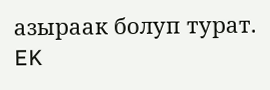азыраак болуп турат. EK